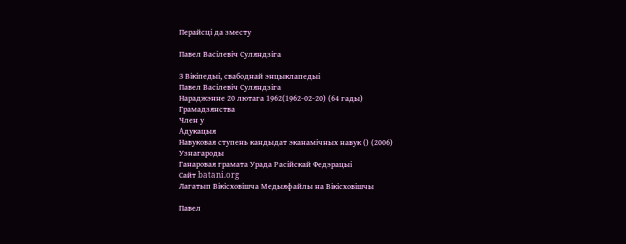Перайсці да зместу

Павел Васілевіч Суляндзіга

З Вікіпедыі, свабоднай энцыклапедыі
Павел Васілевіч Суляндзіга
Нараджэнне 20 лютага 1962(1962-02-20) (64 гады)
Грамадзянства
Член у
Адукацыя
Навуковая ступень кандыдат эканамічных навук () (2006)
Узнагароды
Ганаровая грамата Урада Расійскай Федэрацыі
Сайт batani.org
Лагатып Вікісховішча Медыяфайлы на Вікісховішчы

Павел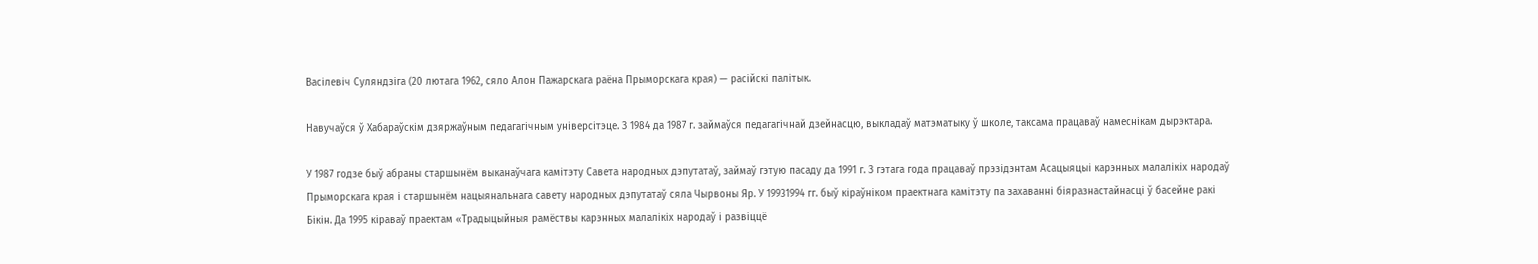Васілевіч Суляндзіга (20 лютага 1962, сяло Алон Пажарскага раёна Прыморскага края) — расійскі палітык.

Навучаўся ў Хабараўскім дзяржаўным педагагічным універсітэце. З 1984 да 1987 г. займаўся педагагічнай дзейнасцю, выкладаў матэматыку ў школе, таксама працаваў намеснікам дырэктара.

У 1987 годзе быў абраны старшынём выканаўчага камітэту Савета народных дэпутатаў, займаў гэтую пасаду да 1991 г. З гэтага года працаваў прэзідэнтам Асацыяцыі карэнных малалікіх народаў Прыморскага края і старшынём нацыянальнага савету народных дэпутатаў сяла Чырвоны Яр. У 19931994 гг. быў кіраўніком праектнага камітэту па захаванні біяразнастайнасці ў басейне ракі Бікін. Да 1995 кіраваў праектам «Традыцыйныя рамёствы карэнных малалікіх народаў і развіццё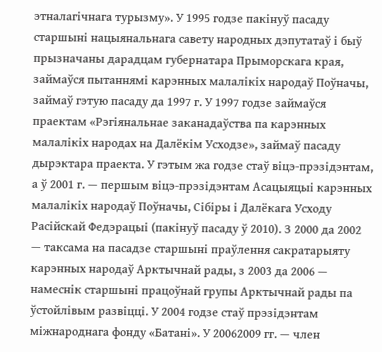этналагічнага турызму». У 1995 годзе пакінуў пасаду старшыні нацыянальнага савету народных дэпутатаў і быў прызначаны дарадцам губернатара Прыморскага края, займаўся пытаннямі карэнных малалікіх народаў Поўначы, займаў гэтую пасаду да 1997 г. У 1997 годзе займаўся праектам «Рэгіянальнае заканадаўства па карэнных малалікіх народах на Далёкім Усходзе», займаў пасаду дырэктара праекта. У гэтым жа годзе стаў віцэ-прэзідэнтам, а ў 2001 г. — першым віцэ-прэзідэнтам Асацыяцыі карэнных малалікіх народаў Поўначы, Сібіры і Далёкага Усходу Расійскай Федэрацыі (пакінуў пасаду ў 2010). З 2000 да 2002 — таксама на пасадзе старшыні праўлення сакратарыяту карэнных народаў Арктычнай рады, з 2003 да 2006 — намеснік старшыні працоўнай групы Арктычнай рады па ўстойлівым развіцці. У 2004 годзе стаў прэзідэнтам міжнароднага фонду «Батані». У 20062009 гг. — член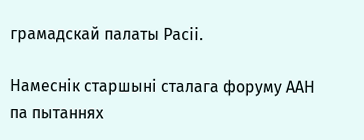грамадскай палаты Расіі.

Намеснік старшыні сталага форуму ААН па пытаннях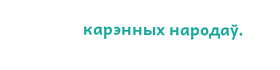карэнных народаў.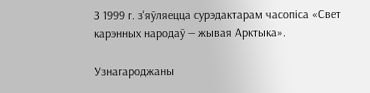З 1999 г. з'яўляецца сурэдактарам часопіса «Свет карэнных народаў — жывая Арктыка».

Узнагароджаны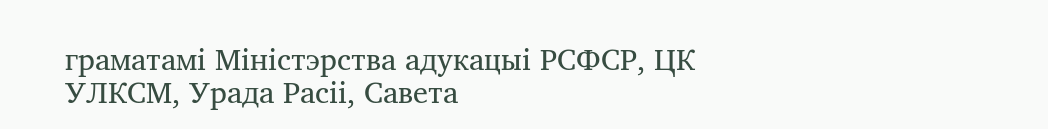граматамі Міністэрства адукацыі РСФСР, ЦК УЛКСМ, Урада Расіі, Савета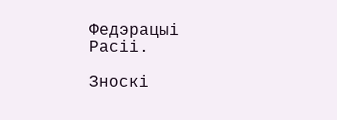Федэрацыі Расіі.

Зноскі